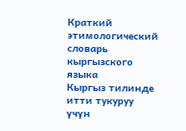Краткий этимологический словарь кыргызского языка
Кыргыз тилинде итти тукуруу үчүн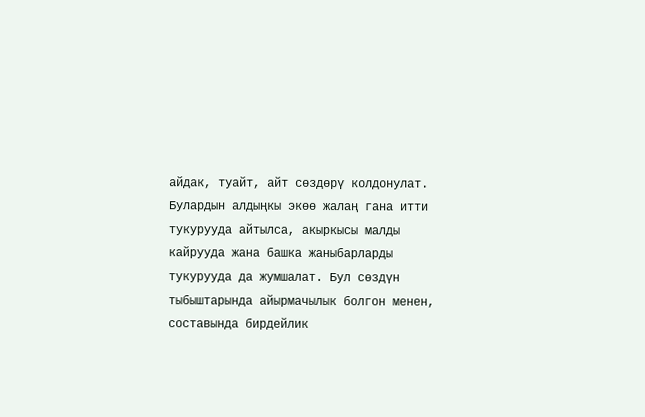айдак, туайт, айт сөздөрү колдонулат. Булардын алдыңкы экөө жалаң гана итти тукурууда айтылса, акыркысы малды кайрууда жана башка жаныбарларды тукурууда да жумшалат. Бул сөздүн тыбыштарында айырмачылык болгон менен, составында бирдейлик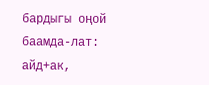бардыгы оңой баамда-лат: айд+ак,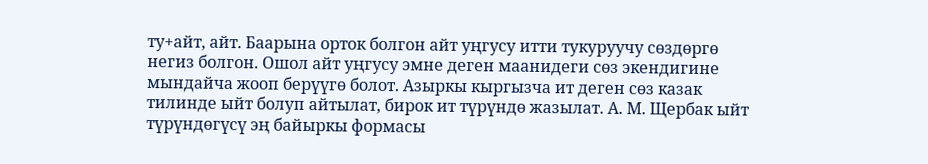ту+айт, айт. Баарына орток болгон айт уңгусу итти тукуруучу сөздөргө негиз болгон. Ошол айт уңгусу эмне деген маанидеги сөз экендигине мындайча жооп берүүгө болот. Азыркы кыргызча ит деген сөз казак тилинде ыйт болуп айтылат, бирок ит түрүндө жазылат. А. М. Щербак ыйт түрүндөгүсү эң байыркы формасы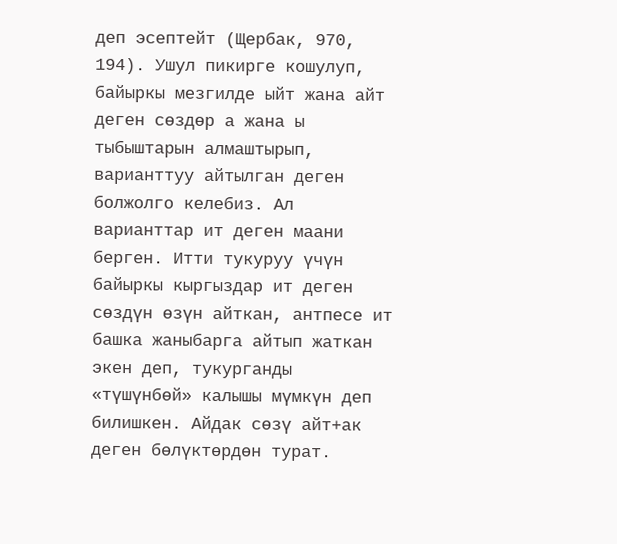деп эсептейт (Щербак, 970, 194). Ушул пикирге кошулуп, байыркы мезгилде ыйт жана айт деген сөздөр а жана ы тыбыштарын алмаштырып, варианттуу айтылган деген болжолго келебиз. Ал варианттар ит деген маани берген. Итти тукуруу үчүн байыркы кыргыздар ит деген сөздүн өзүн айткан, антпесе ит башка жаныбарга айтып жаткан экен деп, тукурганды «түшүнбөй» калышы мүмкүн деп билишкен. Айдак сөзү айт+ак деген бөлүктөрдөн турат.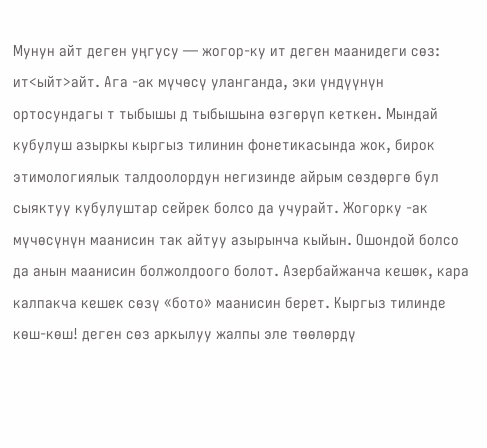Мунун айт деген уңгусу — жогор-ку ит деген маанидеги сөз: ит<ыйт>айт. Ага -ак мүчөсү уланганда, эки үндүүнүн ортосундагы т тыбышы д тыбышына өзгөрүп кеткен. Мындай кубулуш азыркы кыргыз тилинин фонетикасында жок, бирок этимологиялык талдоолордун негизинде айрым сөздөргө бул сыяктуу кубулуштар сейрек болсо да учурайт. Жогорку -ак мүчөсүнүн маанисин так айтуу азырынча кыйын. Ошондой болсо да анын маанисин болжолдоого болот. Азербайжанча кешөк, кара калпакча кешек сөзү «бото» маанисин берет. Кыргыз тилинде көш-көш! деген сөз аркылуу жалпы эле төөлөрдү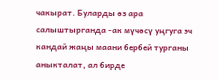чакырат. Буларды өз ара салыштырганда -ак мүчөсү уңгуга эч кандай жаңы маани бербей турганы аныкталат, ал бирде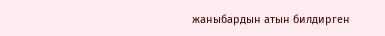жаныбардын атын билдирген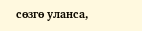сөзгө уланса,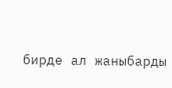бирде ал жаныбарды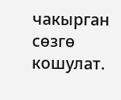чакырган сөзгө кошулат.